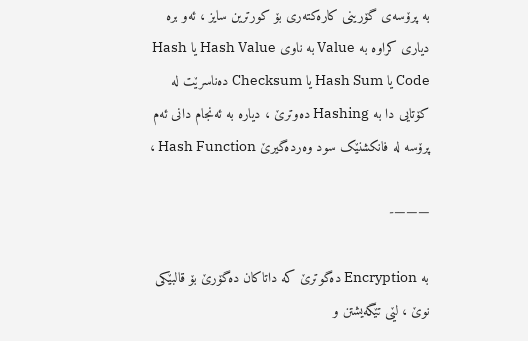بە پرۆسەی گۆرینی کارەکتەری بۆ کورترین سایز ، ئەو برە دیاری کراوە بە Value به ناوی Hash Value یا Hash Code یا Hash Sum یا Checksum دەناسرێت لە کۆتایی دا بە Hashing دەوترێ ، دیارە بە ئەنجام دانی ئەم پرۆسە لە فانکشنێک سود وەردەگیرێ Hash Function ،

———-

بە Encryption دەگوترێ کە داتاکان دەگۆرێ بۆ قالبێکی نوێ ، لێی تێگەیشتن و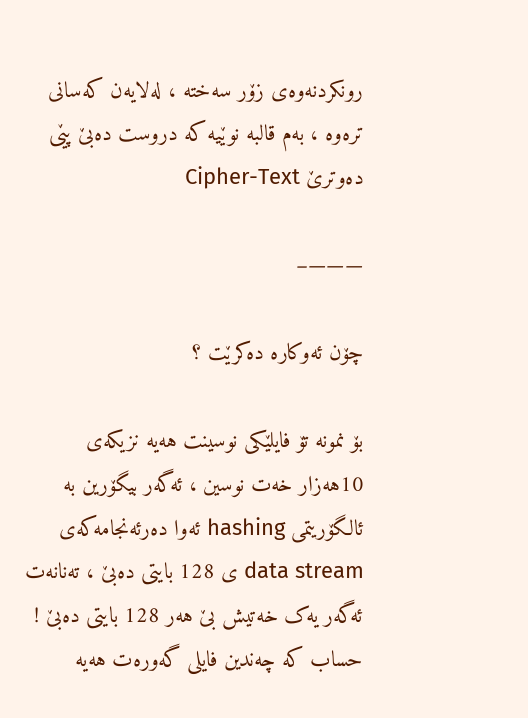رونکردنەوەی زۆر سەختە ، لەلایەن کەسانی ترەوە ، بەم قالبە نوێیە کە دروست دەبێ پێی دەوترێ Cipher-Text

———–

چۆن ئەوكارە دەكرێت ؟

بۆ نمونە تۆ فایلێکی نوسینت هەیە نزیکەی 10هەزار خەت نوسین ، ئەگەر بیگۆرین بە ئالگۆریتمی hashing ئەوا دەرئەنجامەکەی data stream ی 128 بایتی دەبێ ، تەنانەت ئەگەر یەک خەتیش بێ هەر 128 بایتی دەبێ !
حساب کە چەندین فایلی گەورەت هەیە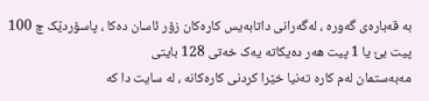بە قەبارەی گەورە ، لەگەرانی داتابەیس کارەکان زۆر ئاسان دەکا ، پاسۆردێک چ 100 پیت بێ یا 1 پیت هەر دەیکاتە یەک خەتی 128 بایتی
مەبەستمان لەم کارە تەنیا خێرا کردنی کارەکانە ، لە سایت دا کە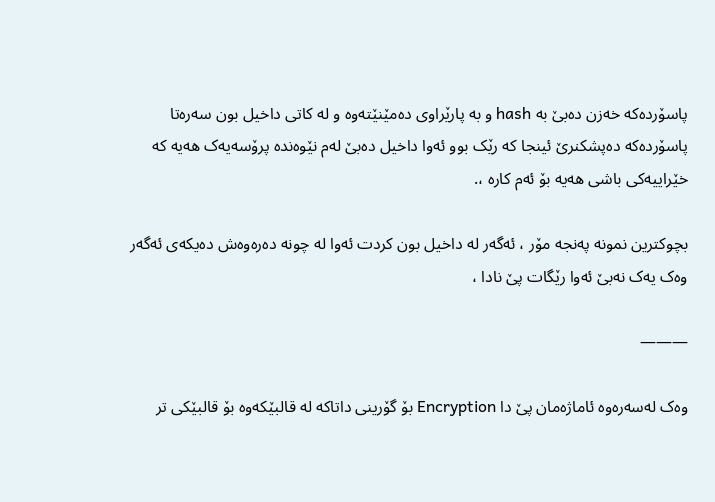پاسۆردەکە خەزن دەبێ بە hash و بە پارێراوی دەمێنێتەوە و لە کاتی داخیل بون سەرەتا پاسۆردەکە دەپشکنرێ ئینجا کە رێک بوو ئەوا داخیل دەبێ لەم نێوەندە پرۆسەیەک هەیە کە خێراییەکی باشی هەیە بۆ ئەم کارە ،.

بچوکترین نمونە پەنجە مۆر ، ئەگەر لە داخیل بون کردت ئەوا لە چونە دەرەوەش دەیکەی ئەگەر وەک یەک نەبێ ئەوا رێگات پێ نادا ،

———

وەک لەسەرەوە ئاماژەمان پێ دا Encryption بۆ گۆرینی داتاکە لە قالبێکەوە بۆ قالبێکی تر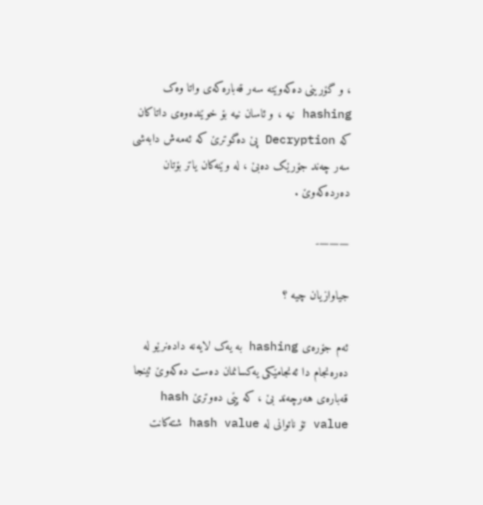، و گۆرینی دەکەوێتە سەر قەبارەکەی واتا وەک hashing نیە ، و ئاسان نیە بۆ خوێندەوەی داتاکان کە Decryption پێ دەگوترێ کە ئەمەش دابەشی سەر چەند جۆرێک دەبێ ، لە وێنەکان یاتر بۆتان دەردەکەوێ .

———-

جیاوازیان چیە ؟

ئەم جۆرەی hashing بە یەک لایەنە دادەنرێو لە دەرەنجام دا ئەنجامێکی یەکسانمان دەست دەکەوێ ئینجا قەبارەی هەرچەند بێ ، کە پێی دەوترێ hash value تۆ ناتوانی لە hash value شتەکانت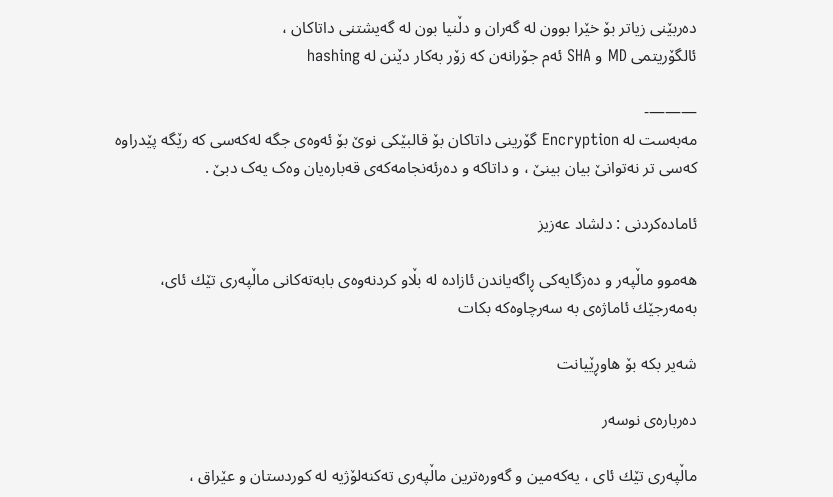دەربێنی زیاتر بۆ خێرا بوون لە گەران و دڵنیا بون لە گەیشتنی داتاکان ،
ئالگۆریتمی MD و SHA ئەم جۆرانەن کە زۆر بەکار دێنن لە hashing

———-
مەبەست لە Encryption گۆرینی داتاکان بۆ قالبێکی نوێ بۆ ئەوەی جگە لەکەسی کە رێگە پێدراوە کەسی تر نەتوانێ بیان بینێ ، و داتاکە و دەرئەنجامەکەی قەبارەیان وەک یەک دبێ .

ئامادەكردنی : دلشاد عەزیز

هەموو ماڵپەر و دەزگایەكی ڕاگەیاندن ئازادە لە بڵاو كردنەوەی بابەتەكانی ماڵپەری تێك ئای، بەمەرجێك ئاماژەی بە سەرچاوەكە بكات

شەیر بكە بۆ هاوڕێیانت

دەربارەی نوسەر

ماڵپەری تێك ئای ، یەكەمین و گەورەترین ماڵپەری تەكنەلۆژیە لە كوردستان و عێراق ،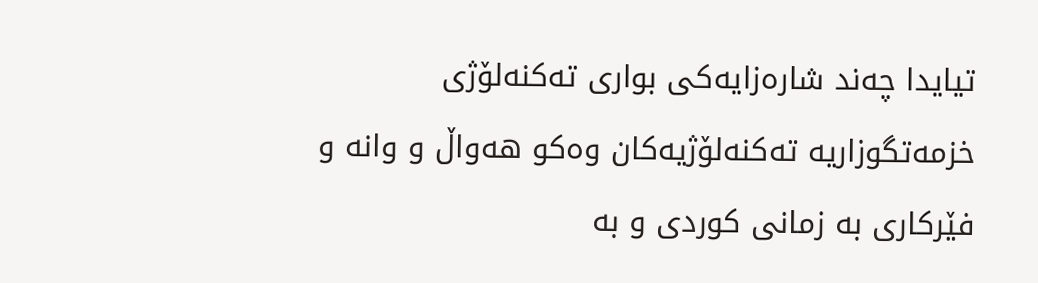تیایدا چەند شارەزایەكی بواری تەكنەلۆژی خزمەتگوزاریە تەكنەلۆژیەكان وەكو هەواڵ و وانە و فێركاری بە زمانی كوردی و بە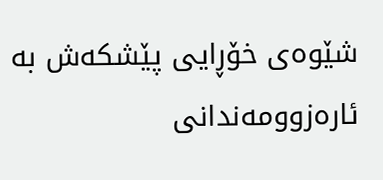شێوەی خۆڕایی پێشكەش بە ئارەزوومەندانی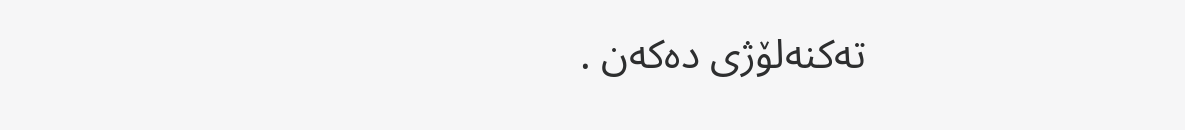تەكنەلۆژی دەكەن .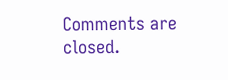Comments are closed.